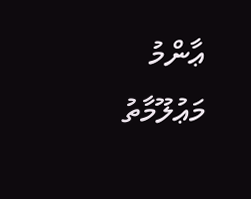ޢާންމު މަޢުލޫމާތު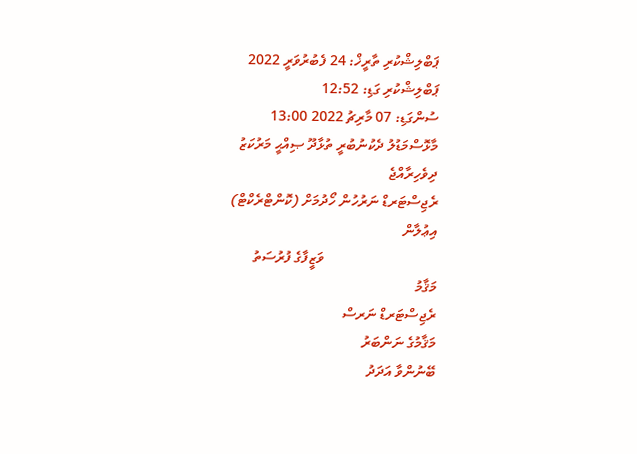ޕަބްލިޝްކުރި ތާރީޚް: 24 ފެބުރުވަރީ 2022
ޕަބްލިޝްކުރި ގަޑި: 12:52
ސުންގަޑި: 07 މާރިޗު 2022 13:00
މާޅޮސްމަޑުލު ދެކުނުބުރީ ތުޅާދޫ ޞިއްޙީ މަރުކަޒު
ދިވެހިރާއްޖެ
ރެޖިސްޓަރޑް ނަރުހުން ހޯދުމަށް (ކޮންޓްރެކްޓް)
އިޢުލާން
                               ވަޒީފާގެ ފުރުސަތު
މަޤާމު
ރެޖިސްޓަރޑް ނަރސް
މަޤާމުގެ ނަންބަރު
ބޭނުންވާ އަދަދު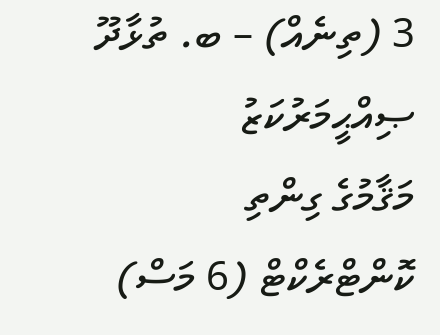3 (ތިނެއް) – ބ. ތުޅާދޫ ޞިއްޙީމަރުކަޒު
މަޤާމުގެ ގިންތި
ކޮންޓްރެކްޓް (6 މަސް)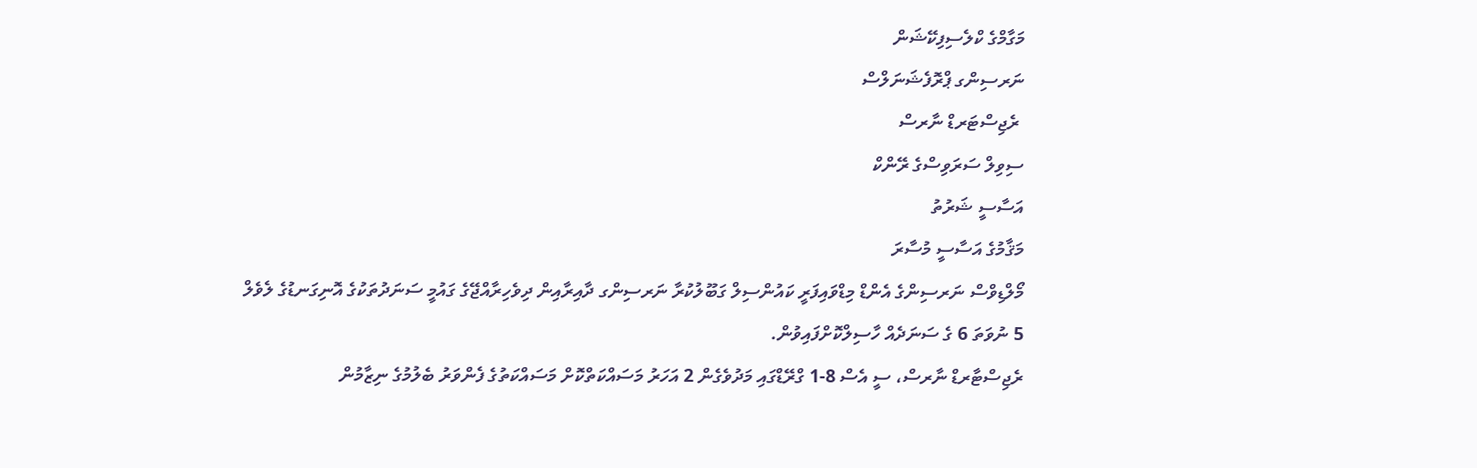މަގާމްގެ ކްލެސިފިކޭޝަން
ނަރސިންގ ޕްރޮފެޝަނަލްސް
 ރެޖިސްޓަރޑް ނާރސް
ސިވިލް ސަރަވިސްގެ ރޭންކް
އަސާސީ ޝަރުތު
މަޤާމުގެ އަސާސީ މުސާރަ
މޯލްޑިވްސް ނަރސިންގެ އެންޑް މިޑްވައިފަރީ ކައުންސިލް ގަބޫލުކުރާ ނަރސިންގ ދާއިރާއިން ދިވެހިރާއްޖޭގެ ގައުމީ ސަނަދުތަކުގެ އޮނިގަނޑުގެ ލެވެލް 5 ނުވަތަ 6 ގެ ސަނަދެއް ހާސިލްކޮށްފައިވުން.
ރެޖިސްޓާރޑް ނާރސް، ސީ އެސް 8-1 ގްރޭޑްގައި މަދުވެގެން 2 އަހަރު މަސައްކަތްކޮށް މަސައްކަތުގެ ފެންވަރު ބެލުމުގެ ނިޒާމުން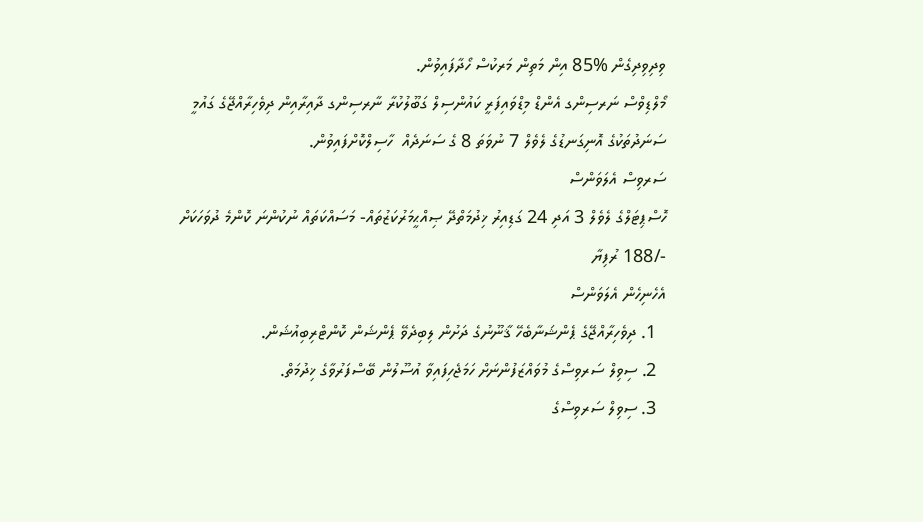ވިދިވިދިގެން %85 އިން މަތިން މަރކުސް ހޯދާފައިވުން.
މޯލްޑިވްސް ނަރސިންގ އެންޑް މިޑްވައިފަރީ ކައުންސިލް ގަބޫލުކުރާ ނާރސިންގ ދާއިރާއިން ދިވެހިރާއްޖޭގެ ގައުމީ ސަނަދުތަކުގެ އޮނިގަނޑުގެ ލެވެލް 7 ނުވަތަ 8 ގެ ސަނަދެއް  ހާސިލްކޮށްފައިވުން.
ސަރވިސް އެލަވަންސް
ހޮސްޕިޓަލްގެ ލެވެލް 3 އަދި 24 ގަޑިއިރު ޚިދުމަތްދޭ ޞިއްޙީމަރުކަޒުތައް- މަސައްކަތައް ނުކުންނަ ކޮންމެ ދުވަހަކަށް -/188 ރުފިޔާ
އެހެނިހެން އެލަވަންސް
  1. ދިވެހިރާއްޖޭގެ ޕެންޝަނާބެހޭ ޤާނޫނުގެ ދަށުން ލިބިދެވޭ ޕެންޝަން ކޮންޓްރިބިއުޝަން.
  2. ސިވިލް ސަރވިސްގެ މުވައްޒަފުންނަށް ހަމަޖެހިފައިވާ އުސޫލުން ބޭސްފަރުވާގެ ޚިދުމަތް.
  3. ސިވިލް ސަރވިސްގެ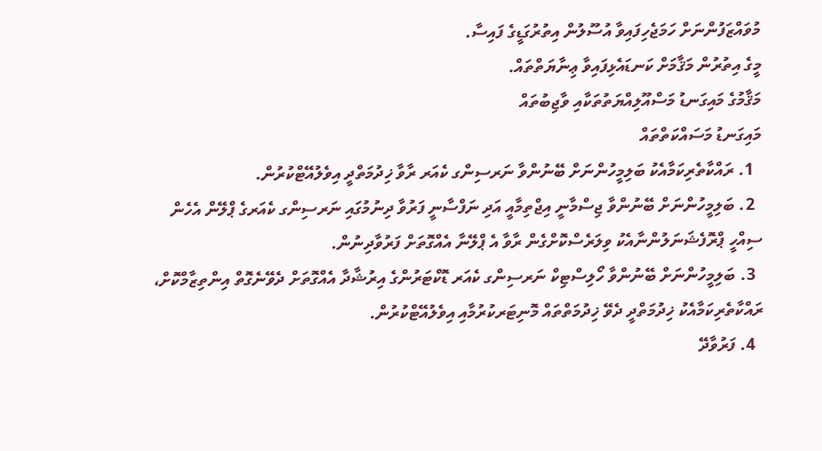މުވައްޒަފުންނަށް ހަމަޖެހިފައިވާ އުސޫލުން އިތުރުގަޑީގެ ފައިސާ.
މީގެ އިތުރުން މަޤާމަށް ކަނޑައެޅިފައިވާ ޢިނާޔަތްތައް.
މަޤާމުގެ މައިގަނޑު މަސްއޫލިއްޔަތުތަކާއި ވާޖިބުތައް
މައިގަނޑު މަސައްކަތްތައް
  1. ރައްކާތެރިކަމާއެކު ބަލިމީހުންނަށް ބޭނުންވާ ނަރސިންގ ކެއަރ ރާވާ ޚިދުމަތްދީ އިވެލުއޭޓްކުރުން.
  2. ބަލިމީހުންނަށް ބޭނުންވާ ޖިސްމާނީ އިޖްތިމާއީ އަދި ނަފްސާނީ ފަރުވާ ދިނުމުގައި ނަރސިންގ ކެއަރގެ ޕްލޭން އެހެން ސިއްހީ ޕްރޮފެޝަނަލުންނާއެކު ވިލަރެސްކޮށްގެން ރާވާ އެ ޕްލޭނާ އެއްގޮތަށް ފަރުވާދިނުން.
  3. ބަލިމީހުންނަށް ބޭނުންވާ ހޯލިސްޓިކް ނަރސިންގ ކެއަރ ޑޮކްޓަރުންގެ އިރުޝާދާ އެއްގޮތަށް ދެވޭނެގޮތް އިންތިޒާމްކޮށް، ރައްކާތެރިކަމާއެކު ޚިދުމަތްދީ ދެވޭ ޚިދުމަތްތައް މޮނިޓަރކުރުމާއި އިވެލުއޭޓްކުރުން.
  4. ފަރުވާދޭ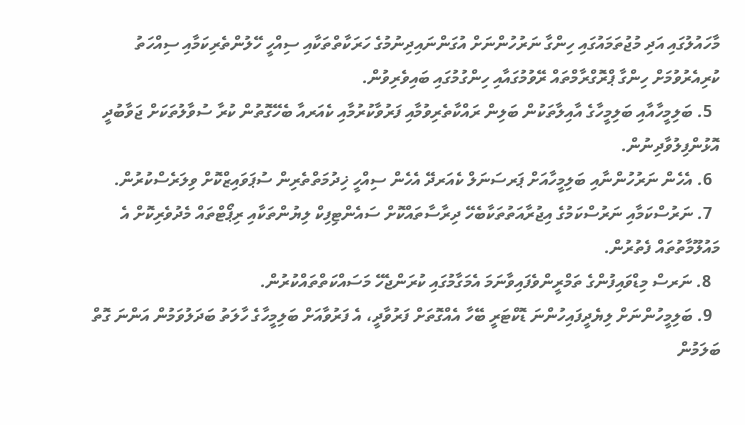މާހައުލުގައި އަދި މުޖުތަމައުގައި ހިންގާ ނަރުހުންނަށް އުގަންނައިދިނުމުގެ ހަރަކާތްތަކާއި ސިއްހީ ހޭލުންތެރިކަމާއި ސިއްހަތު ކުރިއެރުވުމަށް ހިންގާ ޕްރޮގްރާމްތައް ރޭވުމުގައާއި ހިންގުމުގައި ބައިވެރިވުން.
  5. ބަލިމީހާއާއި ބަލިމީހާގެ އާއިލާތަކުން ބަލިން ރައްކާތެރިވުމާއި ފަރުވާކުރުމާއި ކެއަރއާ ބެހޭގޮތުން ކުރާ ސުވާލުތަކަށް ޖަވާބުދީ އޮޅުންފިލުވާދިނުން.
  6. އެހެން ނަރުހުންނާއި ބަލިމީހާއަށް ޕަރސަނަލް ކެއަރދޭ އެހެން ސިއްހީ ޚިދުމަތްތެރިން ސުޕަވައިޒްކޮށް ވިލަރެސްކުރުން.
  7. ނަރުސްކަމާއި ނަރުސްކަމުގެ އިޖުރާއަތުތަކާބެހޭ ދިރާސާތައްކޮށް ސައެންޓިފިކް ލިޔުންތަކާއި ރިޕޯޓްތައް މެދުވެރިކޮށް އެ މައުލޫމާތުތައް ފެތުރުން.
  8. ނަރސް މިޑްވައިފުންގެ ތަމްރީންވެފައިވާނަމަ އެމަގާމުގައި ކުރަންޖެހޭ މަސައްކަތްތައްކުރުން.
  9. ބަލިމީހުންނަށް ލިޔެދީފައިހުންނަ ޑޮކްޓަރީ ބޭހާ އެއްގޮތަށް ފަރުވާދީ، އެ ފަރުވާއަށް ބަލިމީހާގެ ހާލަތު ބަދަލުވަމުން އަންނަ ގޮތް ބަލަމުން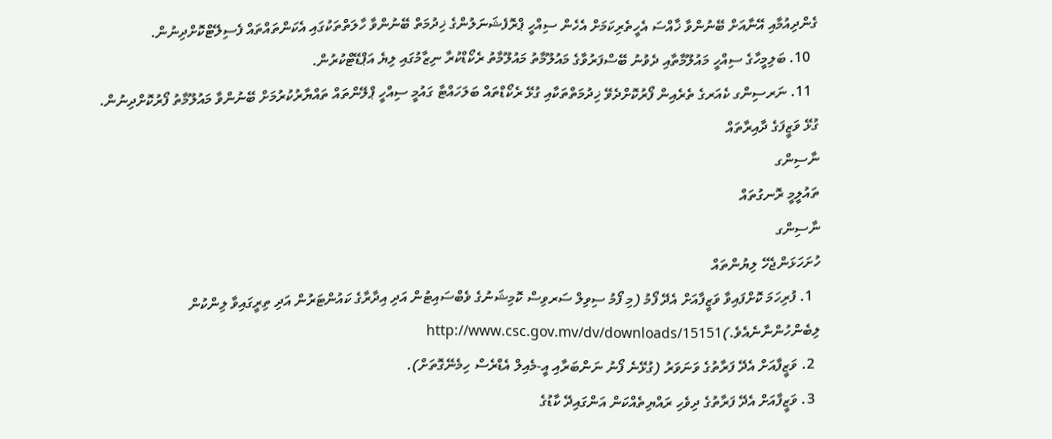ގެންދިއުމާއި އޭނާއަށް ބޭނުންވާ ޚާއްސަ އެހީތެރިކަމަށް އެހެން ސިއްހީ ޕްރޮފެޝަނަލުންގެ ޚިދުމަތް ބޭނުންވާ ހާލަތްތަކުގައި އެކަންތައްތައް ފެސިލޭޓްކޮށްދިނުން.
  10. ބަލިމީހާގެ ސިއްހީ މައުލޫމާތާއި ދެވުނު ބޭސްފަރުވާގެ މައުލޫމާތު މައުލޫމާތު ރެކޯޑްކުރާ ނިޒާމުގައި ލިޔެ އަޕްޑޭޓްކުރުން.
  11. ނަރސިންގ ކެއަރގެ ތެރެއިން ފޯރުކޮށްދެވޭ ޚިދުމަތްތަކާއި ގުޅޭ ރެކޯޑްތައް ބަލަހައްޓާ ގައުމީ ސިއްހީ ޕްލޭންތައް ތައްޔާރުކުރުމަށް ބޭނުންވާ މައުލޫމާތު ފޯރުކޮށްދިނުން.
ގުޅޭ ވަޒީފަގެ ދާއިރާތައް
ނާސިންގ
ތައުލީމީ ރޮނގުތައް
ނާސިންގ
ހުށަހަޅަންޖެހޭ ލިޔުންތައް
  1. ފުރިހަމަ ކޮށްފައިވާ ވަޒީފާއަށް އެދޭ ފޯމު (މި ފޯމު ސިވިލް ސަރވިސް ކޮމިޝަނުގެ ވެބްސައިޓުން އަދި އިދާރާގެ ކައުންޓަރުން އަދި ތިރީގައިވާ ލިންކުން ލިބެންހުންނާނެއެވެ.)http://www.csc.gov.mv/dv/downloads/15151
  2. ވަޒީފާއަށް އެދޭ ފަރާތުގެ ވަނަވަރު (ގުޅޭނެ ފޯނު ނަންބަރާއި އީ-މެއިލް އެޑްރެސް ހިމެނޭގޮތަށް).
  3. ވަޒީފާއަށް އެދޭ ފަރާތުގެ ދިވެހި ރައްޔިތެއްކަން އަންގައިދޭ ކާޑުގެ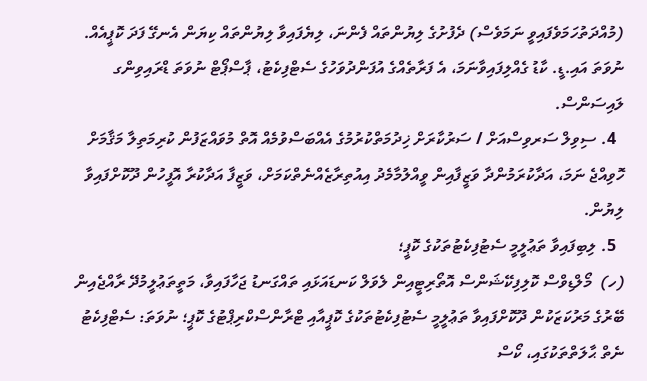(މުއްދަތުހަމަވެފައިވީ ނަމަވެސް) ދެފުށުގެ ލިޔުންތައް ފެންނަ، ލިޔެފައިވާ ލިޔުންތައް ކިޔަން އެނގޭ ފަދަ ކޮޕީއެއް. ނުވަތަ އައި.ޑީ. ކާޑު ގެއްލިފައިވާނަމަ، އެ ފަރާތެއްގެ އުފަންދުވަހުގެ ސެޓްފިކެޓު، ޕާސްޕޯޓް ނުވަތަ ޑްރައިވިންގ ލައިސަންސް.
  4. ސިވިލް ސަރވިސްއަށް / ސަރުކާރަށް ޚިދުމަތްކުރުމުގެ އެއްބަސްވުމެއް އޮތް މުވައްޒަފުން ކުރިމަތިލާ މަޤާމަށް ހޮވިއްޖެ ނަމަ، އަދާކުރަމުންދާ ވަޒީފާއިން ވީއްލުމާމެދު އިއުތިރާޒެއްނެތްކަމަށް، ވަޒީފާ އަދާކުރާ އޮފީހުން ދޫކޮށްފައިވާ ލިޔުން.
  5. ލިބިފައިވާ ތަޢުލީމީ ސެޓުފިކެޓުތަކުގެ ކޮޕީ؛
(ހ)  މޯލްޑިވްސް ކޮލިފިކޭޝަންސް އޮތޯރިޓީއިން ލެވަލް ކަނޑައަޅައި ތައްގަނޑު ޖަހާފައިވާ، މަތީތަޢުލީމުދޭ ރާއްޖެއިން ބޭރުގެ މަރުކަޒަކުން ދޫކޮށްފައިވާ ތަޢުލީމީ ސެޓުފިކެޓުތަކުގެ ކޮޕީއާއި ޓްރާންސްކްރިޕްޓުގެ ކޮޕީ؛ ނުވަތަ: ސެޓްފިކެޓު ނެތް ޙާލަތްތަކުގައި، ކޯސް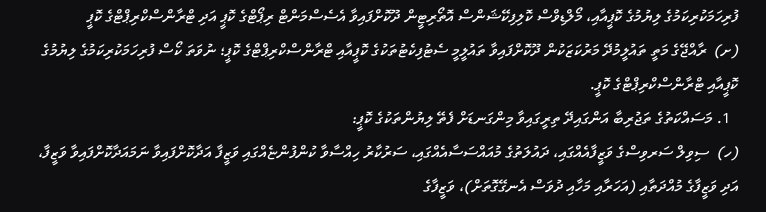ފުރިހަމަކުރިކަމުގެ ލިޔުމުގެ ކޮޕީއާއި، މޯލްޑިވްސް ކޮލިފިކޭޝަންސް އޮތޯރިޓީން ދޫކޮށްފައިވާ އެސެސްމަންޓް ރިޕޯޓްގެ ކޮޕީ އަދި ޓްރާންސްކްރިޕްޓްގެ ކޮޕީ
(ށ)  ރާއްޖޭގެ މަތީ ތައުލީމުދޭ މަރުކަޒަކުން ދޫކޮށްފައިވާ ތައުލީމީ ސެޓުފިކެޓުތަކުގެ ކޮޕީއާއި ޓްރާންސްކްރިޕްޓްގެ ކޮޕީ؛ ނުވަތަ ކޯސް ފުރިހަމަކުރިކަމުގެ ލިޔުމުގެ ކޮޕީއާއި ޓްރާންސްކްރިޕްޓްގެ ކޮޕީ.
  1. މަސައްކަތުގެ ތަޖުރިބާ އަންގައިދޭ ތިރީގައިވާ މިންގަނޑަށް ފެތޭ ލިޔުންތަކުގެ ކޮޕީ:
(ހ)  ސިވިލް ސަރވިސްގެ ވަޒީފާއެއްގައި، ދައުލަތުގެ މުއައްސަސާއެއްގައި، ސަރުކާރު ހިއްސާވާ ކުންފުންޏެއްގައި ވަޒީފާ އަދާކޮށްފައިވާ ނަމައަދާކޮށްފައިވާ ވަޒީފާ، އަދި ވަޒީފާގެ މުއްދަތާއި (އަހަރާއި މަހާއި ދުވަސް އެނގޭގޮތަށް)، ވަޒީފާގެ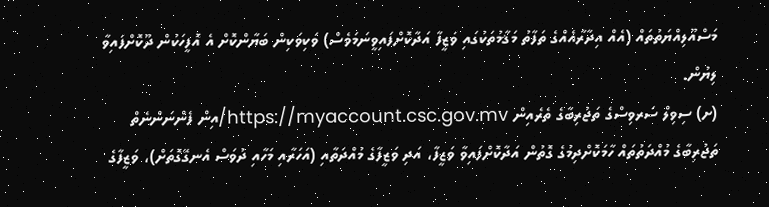މަސްއޫލިއްޔަތުތައް (އެއް އިދާރާއެއްގެ ތަފާތު މަޤާމުތަކުގައި ވަޒީފާ އަދާކޮށްފައިވީނަމަވެސް) ވަކިވަކިން ބަޔާންކޮށް އެ އޮފީހަކުން ދޫކޮށްފައިވާ ލިޔުން.
(ށ) ސިވިލް ސަރވިސްގެ ތަޖުރިބާގެ ތެރެއިން https://myaccount.csc.gov.mv/އިން ފެންނަންނެތް ތަޖުރިބާގެ މުއްދަތުތައް ހާމަކޮށްދިމުގެ ގޮތުން އަދާކޮށްފައިވާ ވަޒީފާ، އަދި ވަޒީފާގެ މުއްދަތާއި (އަހަރާއި މަހާއި ދުވަސް އެނގޭގޮތަށް)، ވަޒީފާގެ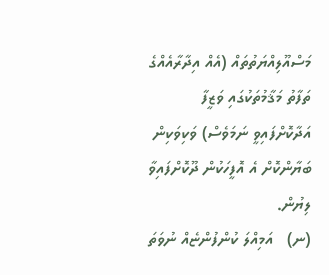މަސްއޫލިއްޔަތުތައް (އެއް އިދާރާއެއްގެ ތަފާތު މަޤާމުތަކުގައި ވަޒީފާ އަދާކޮށްފައިވީ ނަމަވެސް) ވަކިވަކިން ބަޔާންކޮށް އެ އޮފީހަކުން ދޫކޮށްފައިވާ ލިޔުން.
(ނ)   އަމިއްލަ ކުންފުންޏެއް ނުވަތަ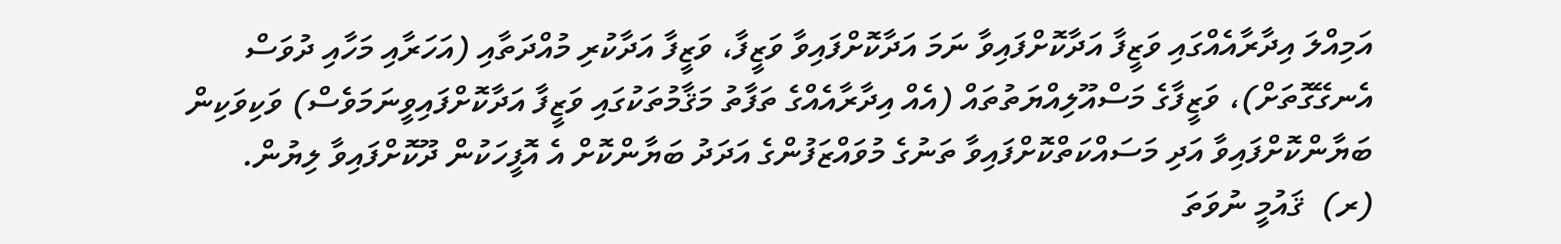އަމިއްލަ އިދާރާއެއްގައި ވަޒީފާ އަދާކޮށްފައިވާ ނަމަ އަދާކޮށްފައިވާ ވަޒީފާ، ވަޒީފާ އަދާކުރި މުއްދަތާއި (އަހަރާއި މަހާއި ދުވަސް އެނގޭގޮތަށް)، ވަޒީފާގެ މަސްއޫލިއްޔަތުތައް (އެއް އިދާރާއެއްގެ ތަފާތު މަޤާމުތަކުގައި ވަޒީފާ އަދާކޮށްފައިވީނަމަވެސް) ވަކިވަކިން ބަޔާންކޮށްފައިވާ އަދި މަސައްކަތްކޮށްފައިވާ ތަނުގެ މުވައްޒަފުންގެ އަދަދު ބަޔާންކޮށް އެ އޮފީހަކުން ދޫކޮށްފައިވާ ލިޔުން.
(ރ)  ޤައުމީ ނުވަތަ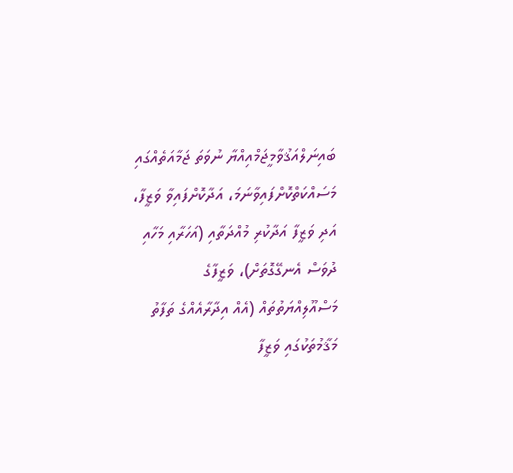ބައިނަލްއަޤުވާމީޖަމްއިއްޔާ ނުވަތަ ޖަމާއަތެއްގައި މަސައްކަތްކޮށްފައިވާނަމަ، އަދާކޮށްފައިވާ ވަޒީފާ، އަދި ވަޒީފާ އަދާކުރި މުއްދަތާއި (އަހަރާއި މަހާއި ދުވަސް އެނގޭގޮތަށް)، ވަޒީފާގެ މަސްއޫލިއްޔަތުތައް (އެއް އިދާރާއެއްގެ ތަފާތު މަޤާމުތަކުގައި ވަޒީފާ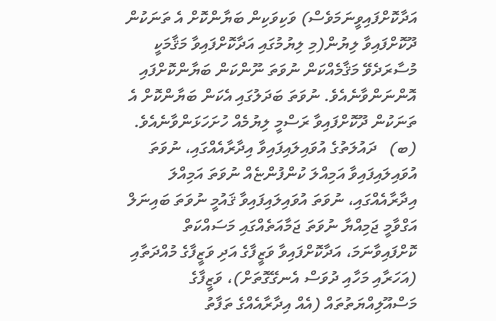އަދާކޮށްފައިވީނަމަވެސް) ވަކިވަކިން ބަޔާންކޮށް އެ ތަނަކުން ދޫކޮށްފައިވާ ލިޔުން(މި ލިޔުމުގައި އަދާކޮށްފައިވާ މަޤާމަކީ މުސާރަދެވޭ މަޤާމެއްކަން ނުވަތަ ނޫންކަން ބަޔާންކޮށްފައި އޮންނަންވާނެއެވެ. ނުވަތަ ބަދަލުގައި އެކަން ބަޔާންކޮށް އެ ތަނަކުން ދޫކޮށްފައިވާ ރަސްމީ ލިޔުމެއް ހުށަހަޅަންވާނެއެވެ.
(ބ)   ދައުލަތުގެ އުވައިލައިފައިވާ އިދާރާއެއްގައި، ނުވަތަ އުވައިލައިފައިވާ އަމިއްލަ ކުންފުންޏެއް ނުވަތަ އަމިއްލަ އިދާރާއެއްގައި، ނުވަތަ އުވައިލައިފައިވާ ޤައުމީ ނުވަތަ ބައިނަލް އަގްވާމީ ޖަމިއްޔާ ނުވަތަ ޖަމާއަތެއްގައި މަސައްކަތް ކޮށްފައިވާނަމަ، އަދާކޮށްފައިވާ ވަޒީފާގެ އަދި ވަޒީފާގެ މުއްދަތާއި (އަހަރާއި މަހާއި ދުވަސް އެނގޭގޮތަށް)، ވަޒީފާގެ މަސްއޫލިއްޔަތުތައް (އެއް އިދާރާއެއްގެ ތަފާތު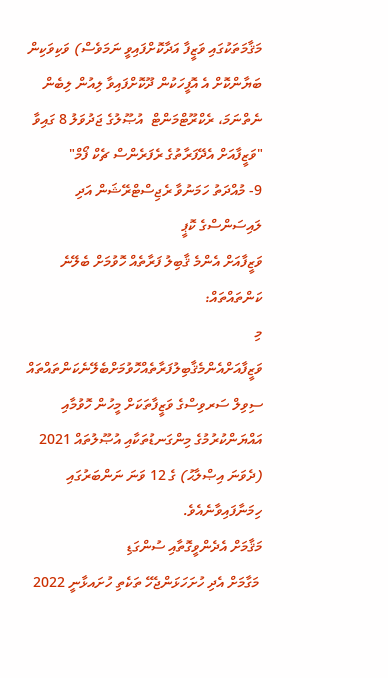މަޤާމަތަކުގައި ވަޒީފާ އަދާކޮށްފައިވީ ނަމަވެސް) ވަކިވަކިން ބަޔާންކޮށް އެ އޮފީހަކުން ދޫކޮށްފައިވާ ލިއުން ލިބެން ނެތްނަމަ، ރެކްރޫޓްމަންޓް  އުޞޫލުގެ ޖަދުވަލު 8 ގައިވާ "ވަޒީފާއަށް އެދޭފަރާތުގެ ރެފަރެންސް ޗެކް ފޯމް"
9- މުއްދަތު ހަމަނުވާ ރެޖިސްޓްރޭޝަން އަދި ލައިސަންސްގެ ކޮޕީ
ވަޒީފާއަށް އެންމެ ޤާބިލު ފަރާތެއް ހޮވުމަށް ބެލޭނެ ކަންތައްތައް:
މި ވަޒީފާއަށްއެންމެޤާބިލުފަރާތެއްހޮވުމަށްބެލޭނެކަންތައްތައް ސިވިލް ސަރވިސްގެ ވަޒީފާތަކަށް މީހުން ހޮވުމާއި އައްޔަންކުރުމުގެ މިންގަނޑުތަކާއި އުޞޫލުތައް 2021 (ދެވަނަ އިޞްލާޙު) ގެ 12 ވަނަ ނަންބަރުގައި ހިމަނާފައިވާނެއެވެ.
މަޤާމަށް އެދެންވީގޮތާއި ސުންގަޑި
 މަގާމަށް އެދި ހުށަހަޅަންޖެހޭ ތަކެތި ހުށައޅާނީ 2022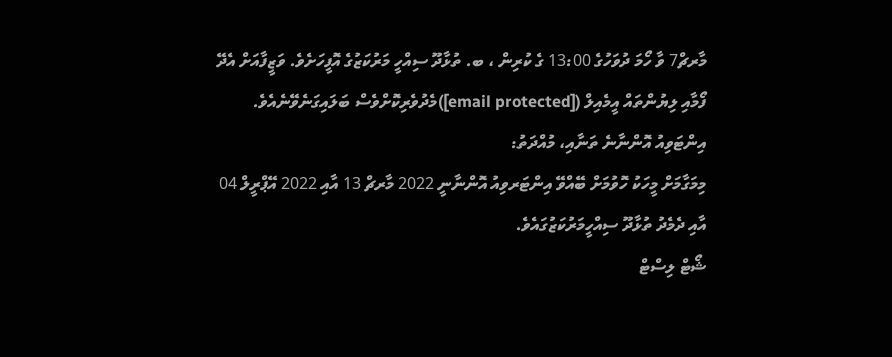މާރޗް7 ވާ ހޯމަ ދުވަހުގެ 13:00 ގެ ކުރިން ، ބ. ތުޅާދޫ ސިއްހީ މަރުކަޒުގެ އޮފީހަށެވެ. ވަޒީފާއަށް އެދޭ ފޯމާއި ލިޔުންތައް އީމެއިލް ([email protected])މެދުވެރިކޮށްވެސް ބަލައިގަނެވޭނެއެވެ.
އިންޓަވިއު އޮންނާނެ ތަނާއި، މުއްދަތު:
މިމަގާމަށް މީހަކު ހޮވުމަށް ބޭއްވޭ އިންޓަރވިއު އޮންނާނީ 2022 މާރޗް 13 އާއި 2022 އޭޕްރީލް 04  އާއި ދެމެދު ތުޅާދޫ ސިއްހީމަރުކަޒުގައެވެ.
ޝޯޓް ލިސްޓް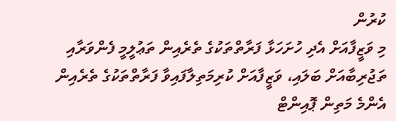ކުރުން
މި ވަޒީފާއަށް އެދި ހުށަހަޅާ ފަރާތްތަކުގެ ތެރެއިން ތަޢުލީމީ ފެންވަރާއި ތަޖުރިބާއަށް ބަލައި، ވަޒީފާއަށް ކުރިމަތިލާފައިވާ ފަރާތްތަކުގެ ތެރެއިން އެންމެ މަތިން ޕޮއިންޓް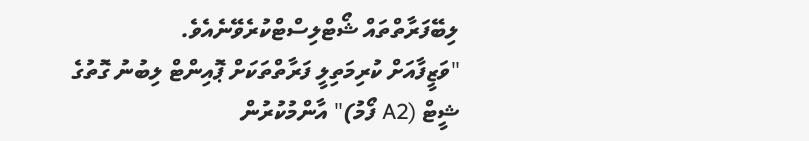ލިބޭފަރާތްތައް ޝޯޓްލިސްޓްކުރެވޭނެއެވެ.
"ވަޒީފާއަށް ކުރިމަތިލީ ފަރާތްތަކަށް ޕޮއިންޓް ލިބުނު ގޮތުގެ ޝީޓް (A2 ފޯމު)" އާންމުކުރުން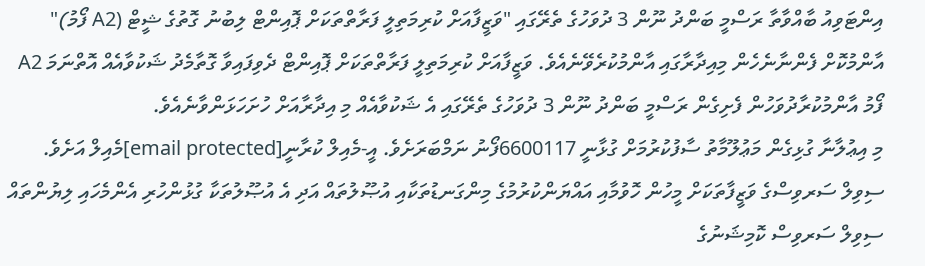އިންޓަވިއު ބާއްވާތާ ރަސްމީ ބަންދު ނޫން 3 ދުވަހުގެ ތެރޭގައި "ވަޒީފާއަށް ކުރިމަތިލީ ފަރާތްތަކަށް ޕޮއިންޓް ލިބުނު ގޮތުގެ ޝީޓް (A2 ފޯމު)" އާންމުކޮށް ފެންނާނެހެން މިއިދާރާގައި އާންމުކުރެވޭނެއެވެ. ވަޒީފާއަށް ކުރިމަތިލީ ފަރާތްތަކަށް ޕޮއިންޓް ދެވިފައިވާ ގޮތާމެދު ޝަކުވާއެއް އޮތްނަމަ A2 ފޯމު އާންމުކުރާދުވަހުން ފެށިގެން ރަސްމީ ބަންދު ނޫން 3 ދުވަހުގެ ތެރޭގައި އެ ޝަކުވާއެއް މި އިދާރާއަށް ހުށަހަޅަންވާނެއެވެ.
މި އިޢުލާނާ ގުޅިގެން މަޢުލޫމާތު ސާފުކުރުމަށް ގުޅާނީ 6600117ފޯނު ނަމްބަރަށެވެ. އީ-މެއިލް ކުރާނީ[email protected]މެއިލް އަށެވެ.
ސިވިލް ސަރވިސްގެ ވަޒީފާތަކަށް މީހުން ހޮވުމާއި އައްޔަންކުރުމުގެ މިންގަނޑުތަކާއި އުޞޫލުތައް އަދި އެ އުޞޫލުތަކާ ގުޅުންހުރި އެންމެހައި ލިޔުންތައް ސިވިލް ސަރވިސް ކޮމިޝަނުގެ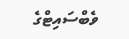ވެބްސައިޓްގެ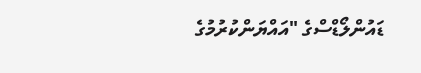ޑައުންލޯޑްސްގެ "އައްޔަންކުރުމުގެ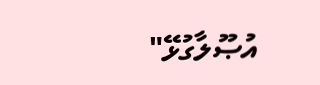އުޞޫލާގުޅޭ"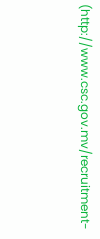(http://www.csc.gov.mv/recruitment-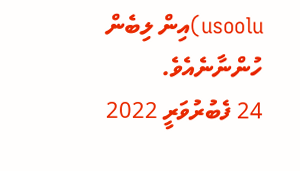usoolu)އިން ލިބެން ހުންނާނެއެވެ.
24 ފެބުރުވަރީ 2022